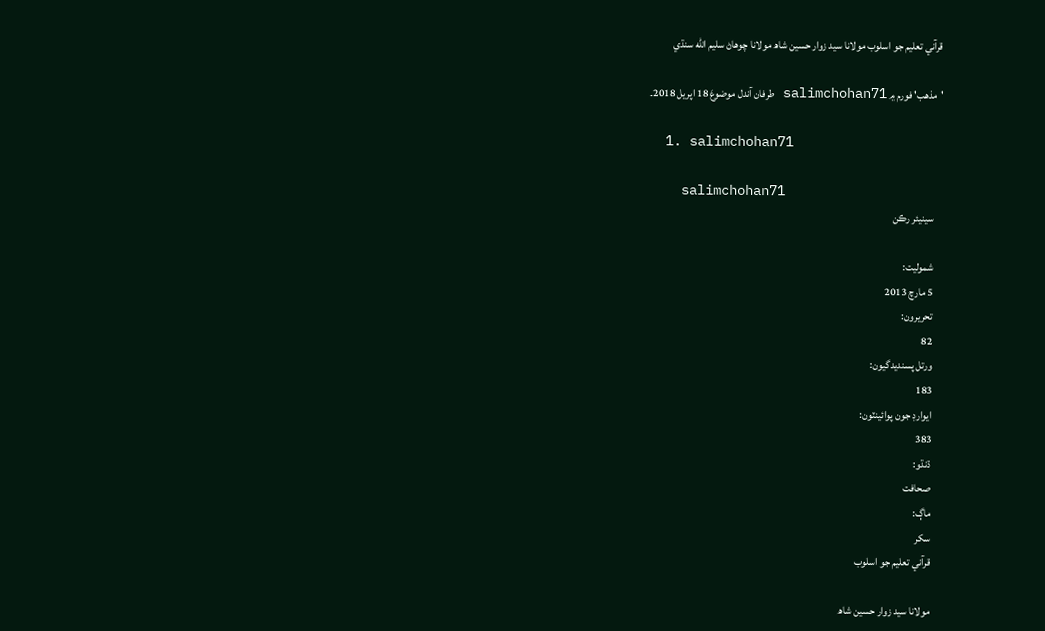قرآني تعليم جو اسلوب مولانا سيد زوار حسين شاھ مولانا چوهاڻ سليم الله سنڌي

'مذهب' فورم ۾ salimchohan71 طرفان آندل موضوعَ 18 اپريل 2018۔

  1. salimchohan71

    salimchohan71
    سينيئر رڪن

    شموليت:
    5 مارچ 2013
    تحريرون:
    82
    ورتل پسنديدگيون:
    183
    ايوارڊ جون پوائينٽون:
    383
    ڌنڌو:
    صحافت
    ماڳ:
    سکر
    قرآني تعليم جو اسلوب

    مولانا سيد زوار حسين شاھ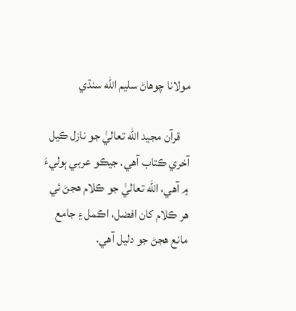مولانا چوهاڻ سليم الله سنڌي

    قرآن مجيد الله تعاليٰ جو نازل ڪيل آخري ڪتاب آهي. جيڪو عربي ٻوليءَ ۾ آهي، الله تعاليٰ جو ڪلام هجڻ ئي هر ڪلام کان افضل، اڪمل ۽ جامع مانع هجڻ جو دليل آهي.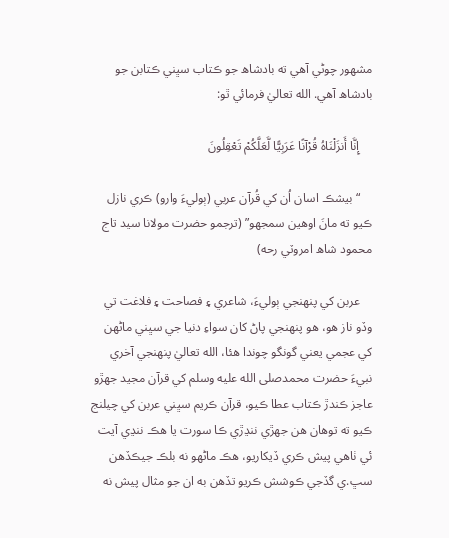مشهور چوڻي آهي ته بادشاھ جو ڪتاب سڀني ڪتابن جو بادشاھ آهي. الله تعاليٰ فرمائي ٿو:

    إِنَّا أَنزَلْنَاهُ قُرْآنًا عَرَبِيًّا لَّعَلَّكُمْ تَعْقِلُونَ

    “بيشڪ اسان اُن کي قُرآن عربي (ٻوليءَ وارو) ڪري نازل ڪيو ته مانَ اوھين سمجھو” (ترجمو حضرت مولانا سيد تاج محمود شاھ امروٽي رحه)

    عربن کي پنهنجي ٻوليءَ، شاعري ۽ فصاحت ۽ فلاغت تي وڏو ناز هو، هو پنهنجي پاڻ کان سواءِ دنيا جي سڀني ماڻهن کي عجمي يعني گونگو چوندا هئا، الله تعاليٰ پنهنجي آخري نبيءَ حضرت محمدصلى الله عليه وسلم کي قرآن مجيد جهڙو عاجز ڪندڙ ڪتاب عطا ڪيو، قرآن ڪريم سڀني عربن کي چيلنج ڪيو ته توهان هن جھڙي ننڍڙي ڪا سورت يا هڪ ننڍي آيت ئي ٺاهي پيش ڪري ڏيکاريو، هڪ ماڻهو نه بلڪ جيڪڏهن سڀ.ي گڏجي ڪوشش ڪريو تڏهن به ان جو مثال پيش نه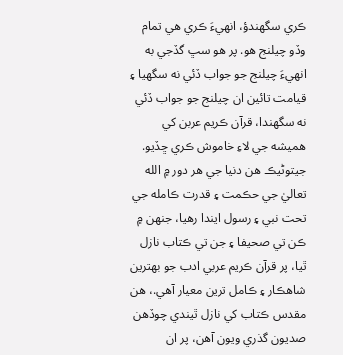ڪري سگھندؤ، انهيءَ ڪري هي تمام وڏو چيلنج هو. پر هو سڀ گڏجي به انهيءَ چيلنج جو جواب ڏئي نه سگھيا ۽ قيامت تائين ان چيلنج جو جواب ڏئي نه سگھندا، قرآن ڪريم عربن کي هميشه جي لاءِ خاموش ڪري ڇڏيو. جيتوڻيڪ هن دنيا جي هر دور ۾ الله تعاليٰ جي حڪمت ۽ قدرت ڪامله جي تحت نبي ۽ رسول ايندا رهيا، جنهن ۾ ڪن تي صحيفا ۽ جن تي ڪتاب نازل ٿيا، پر قرآن ڪريم عربي ادب جو بهترين شاهڪار ۽ ڪامل ترين معيار آهي.، هن مقدس ڪتاب کي نازل ٿيندي چوڏهن صديون گذري ويون آهن، پر ان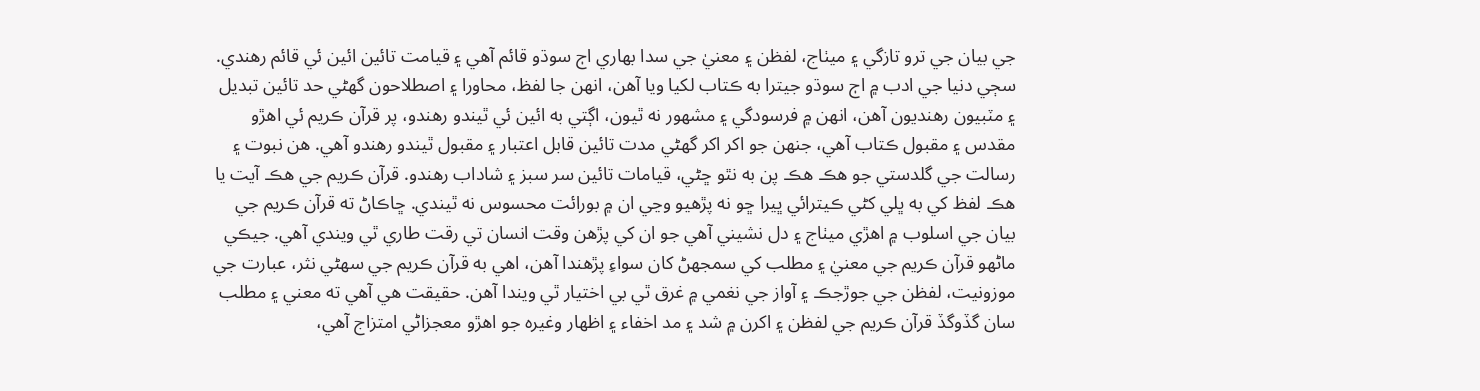جي بيان جي ترو تازگي ۽ ميٺاج، لفظن ۽ معنيٰ جي سدا بهاري اڄ سوڌو قائم آهي ۽ قيامت تائين ائين ئي قائم رهندي. سڄي دنيا جي ادب ۾ اڄ سوڌو جيترا به ڪتاب لکيا ويا آهن، انهن جا لفظ، محاورا ۽ اصطلاحون گھڻي حد تائين تبديل ۽ مٽبيون رهنديون آهن، انهن ۾ فرسودگي ۽ مشهور نه ٿيون، اڳتي به ائين ئي ٿيندو رهندو، پر قرآن ڪريم ئي اهڙو مقدس ۽ مقبول ڪتاب آهي، جنهن جو اکر اکر گھڻي مدت تائين قابل اعتبار ۽ مقبول ٿيندو رهندو آهي. هن نبوت ۽ رسالت جي گلدستي جو هڪ هڪ پن به نٿو ڇڻي، قيامات تائين سر سبز ۽ شاداب رهندو. قرآن ڪريم جي هڪ آيت يا هڪ لفظ کي به ڀلي کڻي ڪيترائي ڀيرا ڇو نه پڙهيو وڃي ان ۾ بورائت محسوس نه ٿيندي. ڇاڪاڻ ته قرآن ڪريم جي بيان جي اسلوب ۾ اهڙي ميٺاج ۽ دل نشيني آهي جو ان کي پڙهن وقت انسان تي رقت طاري ٿي ويندي آهي. جيڪي ماڻهو قرآن ڪريم جي معنيٰ ۽ مطلب کي سمجھڻ کان سواءِ پڙهندا آهن، اهي به قرآن ڪريم جي سهڻي نثر، عبارت جي موزونيت، لفظن جي جوڙجڪ ۽ آواز جي نغمي ۾ غرق ٿي بي اختيار ٿي ويندا آهن. حقيقت هي آهي ته معني ۽ مطلب سان گڏوگڏ قرآن ڪريم جي لفظن ۽ اکرن ۾ شد ۽ مد اخفاء ۽ اظهار وغيره جو اهڙو معجزاڻي امتزاج آهي،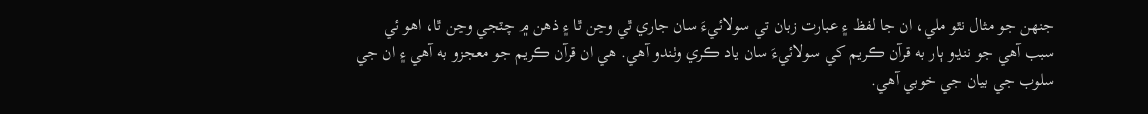جنهن جو مثال نٿو ملي، ان جا لفظ ۽ عبارت زبان تي سولائيءَ سان جاري ٿي وڃن ٿا ۽ ذهن ۾ چٽجي وڃن ٿا، اهو ئي سبب آهي جو ننڍو ٻار به قرآن ڪريم کي سولائيءَ سان ياد ڪري وٺندو آهي. هي ان قرآن ڪريم جو معجزو به آهي ۽ ان جي سلوب جي بيان جي خوبي آهي.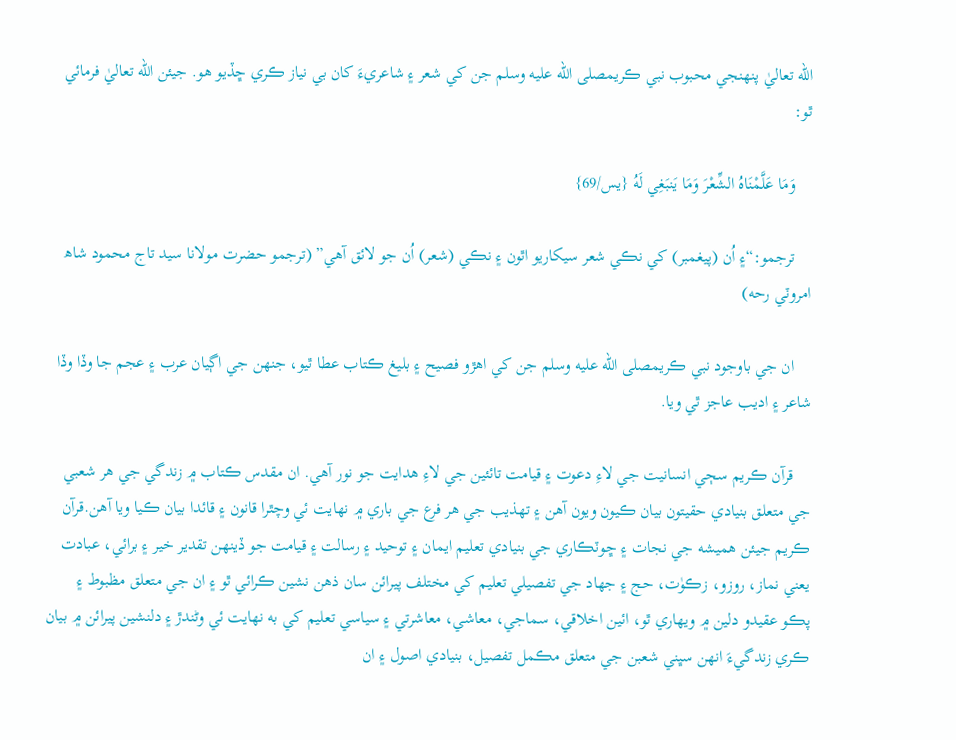الله تعاليٰ پنهنجي محبوب نبي ڪريمصلى الله عليه وسلم جن کي شعر ۽ شاعريءَ کان بي نياز ڪري ڇڏيو هو. جيئن الله تعاليٰ فرمائي ٿو:

    وَمَا عَلَّمْنَاهُ الشِّعْرَ وَمَا يَنبَغِي لَهُ {يس/69}

    ترجمو:“۽ اُن (پيغمبر) کي نڪي شعر سيکاريو اٿون ۽ نڪي (شعر) اُن جو لائق آھي” (ترجمو حضرت مولانا سيد تاج محمود شاھ امروٽي رحه)

    ان جي باوجود نبي ڪريمصلى الله عليه وسلم جن کي اهڙو فصيح ۽ بليغ ڪتاب عطا ٿيو، جنهن جي اڳيان عرب ۽ عجم جا وڏا وڏا شاعر ۽ اديب عاجز ٿي ويا.

    قرآن ڪريم سڄي انسانيت جي لاءِ دعوت ۽ قيامت تائئين جي لاءِ هدايت جو نور آهي. ان مقدس ڪتاب ۾ زندگي جي هر شعبي جي متعلق بنيادي حقيتون بيان ڪيون ويون آهن ۽ تهذيب جي هر فرع جي باري ۾ نهايت ئي وچٿرا قانون ۽ قائدا بيان ڪيا ويا آهن.قرآن ڪريم جيئن هميشه جي نجات ۽ ڇوٽڪاري جي بنيادي تعليم ايمان ۽ توحيد ۽ رسالت ۽ قيامت جو ڏينهن تقدير خير ۽ برائي، عبادت يعني نماز، روزو، زڪوٰت، حج ۽ جھاد جي تفصيلي تعليم کي مختلف پيرائن سان ذهن نشين ڪرائي ٿو ۽ ان جي متعلق مظبوط ۽ پڪو عقيدو دلين ۾ ويهاري ٿو، ائين اخلاقي، سماجي، معاشي، معاشرتي ۽ سياسي تعليم کي به نهايت ئي وڻندڙ ۽ دلنشين پيرائن ۾ بيان ڪري زندگيءَ انهن سڀني شعبن جي متعلق مڪمل تفصيل، بنيادي اصول ۽ ان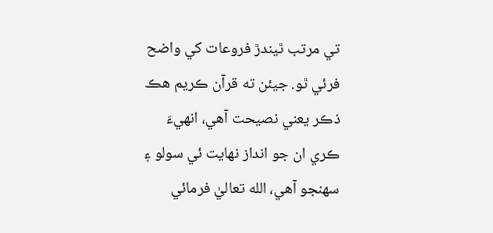تي مرتب ٿيندڙ فروعات کي واضح فرئي ٿو. جيئن ته قرآن ڪريم هڪ ذڪر يعني نصيحت آهي، انهيءَ ڪري ان جو انداز نهايت ئي سولو ۽ سهنجو آهي، الله تعاليٰ فرمائي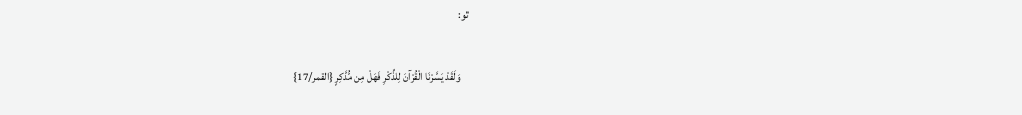ٿو:

    وَلَقَدْ يَسَّرْنَا الْقُرْآنَ لِلذِّكْرِ فَهَلْ مِن مُّدَّكِرٍ {القمر/17}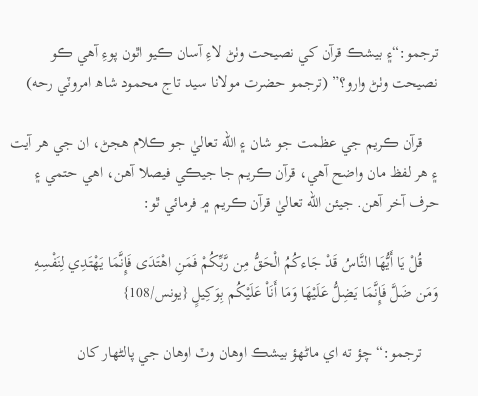ترجمو:“۽ بيشڪ قرآن کي نصيحت وٺڻ لاءِ آسان ڪيو اٿون پوءِ آھي ڪو نصيحت وٺڻ وارو؟” (ترجمو حضرت مولانا سيد تاج محمود شاھ امروٽي رحه)

    قرآن ڪريم جي عظمت جو شان ۽ الله تعاليٰ جو ڪلام هجڻ، ان جي هر آيت ۽ هر لفظ مان واضح آهي، قرآن ڪريم جا جيڪي فيصلا آهن، اهي حتمي ۽ حرف آخر آهن. جيئن الله تعاليٰ قرآن ڪريم ۾ فرمائي ٿو:

    قُلْ يَا أَيُّهَا النَّاسُ قَدْ جَاءكُمُ الْحَقُّ مِن رَّبِّكُمْ فَمَنِ اهْتَدَى فَإِنَّمَا يَهْتَدِي لِنَفْسِهِ وَمَن ضَلَّ فَإِنَّمَا يَضِلُّ عَلَيْهَا وَمَا أَنَاْ عَلَيْكُم بِوَكِيلٍ {يونس/108}

    ترجمو:“چؤ ته اي ماڻھؤ بيشڪ اوھان وٽ اوھان جي پالڻھار کان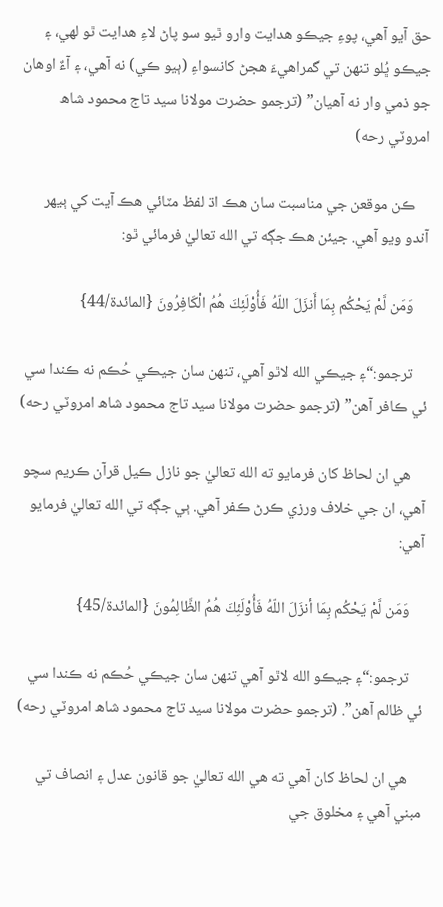حق آيو آھي، پوءِ جيڪو ھدايت وارو ٿيو سو پاڻ لاءِ ھدايت ٿو لھي، ۽ جيڪو ڀُلو تنھن تي گمراھيءَ ھجڻ کانسواءِ (ٻيو ڪي) نه آھي، ۽ آءٌ اوھان جو ذمي وار نه آھيان” (ترجمو حضرت مولانا سيد تاج محمود شاھ امروٽي رحه)

    ڪن موقعن جي مناسبت سان هڪ اڌ لفظ مٽائي هڪ آيت کي ٻيهر آندو ويو آهي. جيئن هڪ جڳه تي الله تعاليٰ فرمائي ٿو:

    وَمَن لَّمْ يَحْكُم بِمَا أَنزَلَ اللّهُ فَأُوْلَئِكَ هُمُ الْكَافِرُونَ {المائدة/44}

    ترجمو:“۽ جيڪي الله لاٿو آھي، تنھن سان جيڪي حُڪم نه ڪندا سي ئي ڪافر آھن” (ترجمو حضرت مولانا سيد تاج محمود شاھ امروٽي رحه)

    هي ان لحاظ کان فرمايو ته الله تعاليٰ جو نازل ڪيل قرآن ڪريم سچو آهي، ان جي خلاف ورزي ڪرڻ ڪفر آهي. ٻي جڳه تي الله تعاليٰ فرمايو آهي:

    وَمَن لَّمْ يَحْكُم بِمَا أنزَلَ اللّهُ فَأُوْلَئِكَ هُمُ الظَّالِمُونَ {المائدة/45}

    ترجمو:“۽ جيڪو الله لاٿو آھي تنھن سان جيڪي حُڪم نه ڪندا سي ئي ظالم آھن”. (ترجمو حضرت مولانا سيد تاج محمود شاھ امروٽي رحه)

    هي ان لحاظ کان آهي ته هي الله تعاليٰ جو قانون عدل ۽ انصاف تي مبني آهي ۽ مخلوق جي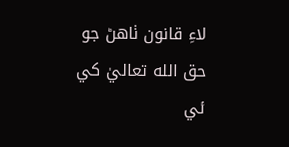لاءِ قانون ٺاهڻ جو حق الله تعاليٰ کي ئي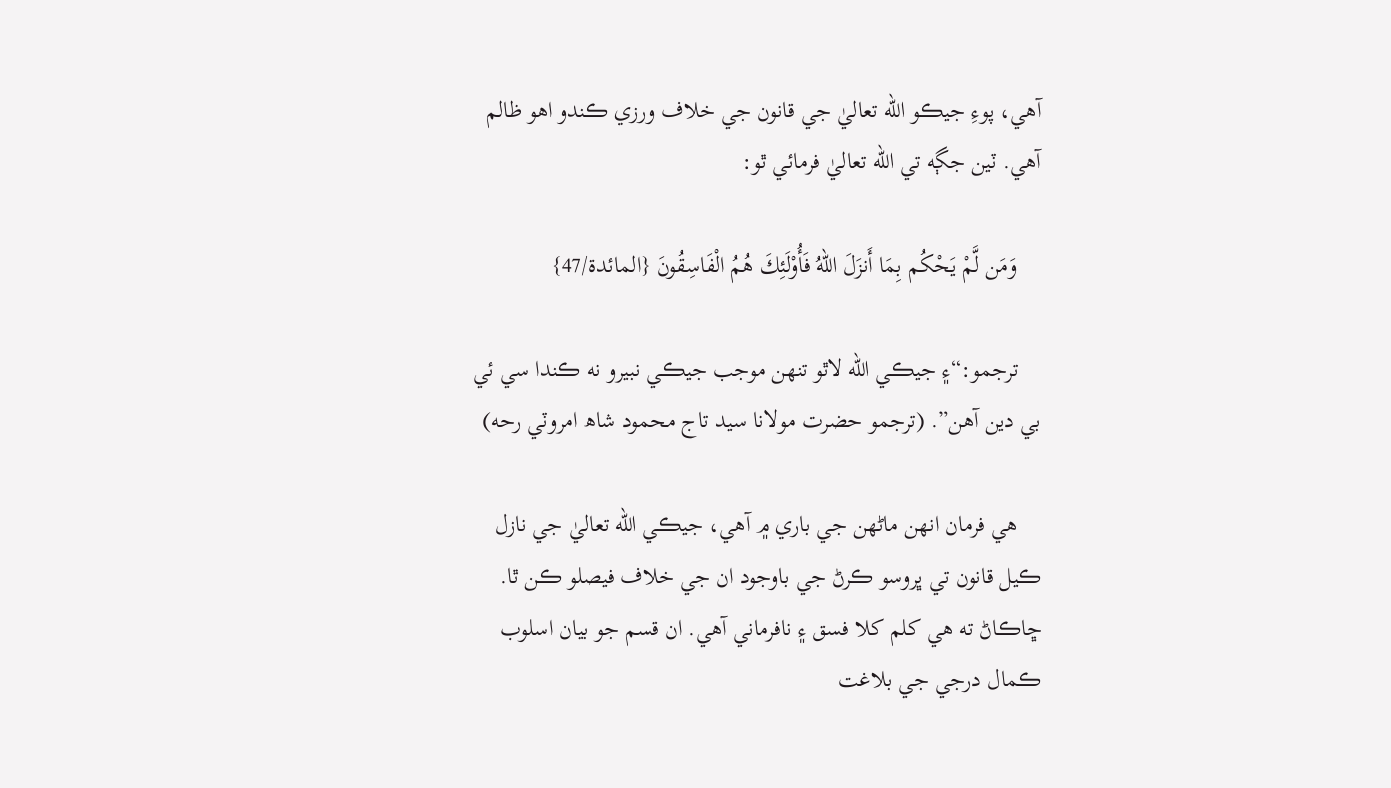آهي، پوءِ جيڪو الله تعاليٰ جي قانون جي خلاف ورزي ڪندو اهو ظالم آهي. ٽين جڳه تي الله تعاليٰ فرمائي ٿو:

    وَمَن لَّمْ يَحْكُم بِمَا أَنزَلَ اللّهُ فَأُوْلَئِكَ هُمُ الْفَاسِقُونَ {المائدة/47}

    ترجمو:“۽ جيڪي الله لاٿو تنھن موجب جيڪي نبيرو نه ڪندا سي ئي بي دين آھن”. (ترجمو حضرت مولانا سيد تاج محمود شاھ امروٽي رحه)

    هي فرمان انهن ماڻهن جي باري ۾ آهي، جيڪي الله تعاليٰ جي نازل ڪيل قانون تي ڀروسو ڪرڻ جي باوجود ان جي خلاف فيصلو ڪن ٿا. ڇاڪاڻ ته هي کلم کلا فسق ۽ نافرماني آهي. ان قسم جو بيان اسلوب ڪمال درجي جي بلاغت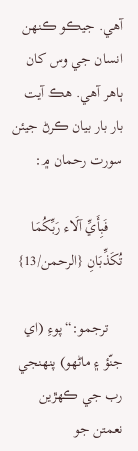آهي. جيڪو ڪنهن انسان جي وس کان ٻاهر آهي. هڪ آيت بار بار بيان ڪرڻ جيئن سورت رحمان ۾:

    فَبِأَيِّ آلَاء رَبِّكُمَا تُكَذِّبَانِ {الرحمن/13}

    ترجمو:“پوءِ (اي جنّؤ ۽ ماڻھو) پنھنجي رب جي ڪھڙين نعمتن جو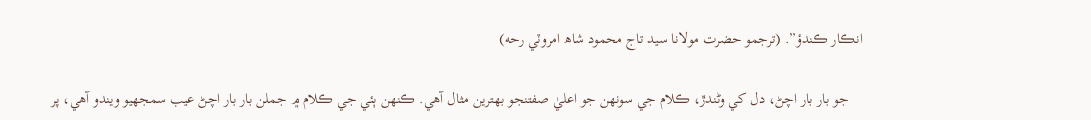انڪار ڪندؤ”. (ترجمو حضرت مولانا سيد تاج محمود شاھ امروٽي رحه)

    جو بار بار اچڻ، دل کي وڻندڙ، ڪلام جي سونهن جو اعليٰ صفتنجو بهترين مثال آهي. ڪنهن ٻئي جي ڪلام ۾ جملن بار بار اچڻ عيب سمجھيو ويندو آهي، پر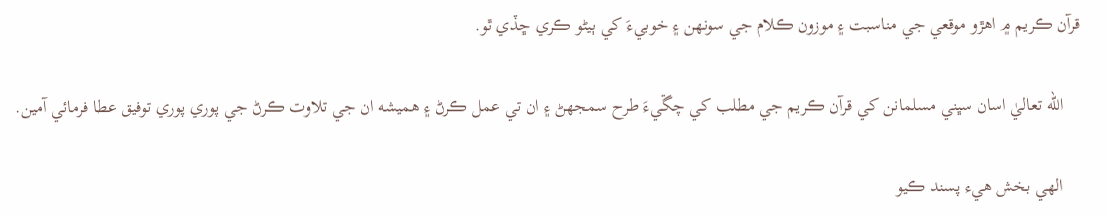قرآن ڪريم ۾ اهڙو موقعي جي مناسبت ۽ موزون ڪلام جي سونهن ۽ خوبيءَ کي ٻيڻو ڪري ڇڏي ٿو.

    الله تعاليٰ اسان سڀني مسلمانن کي قرآن ڪريم جي مطلب کي چڱيءَ طرح سمجھڻ ۽ ان تي عمل ڪرڻ ۽ هميشه ان جي تلاوت ڪرڻ جي پوري پوري توفيق عطا فرمائي آمين.

    الھي بخش هيء پسند ڪيو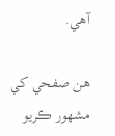آهي.

هن صفحي کي مشهور ڪريو